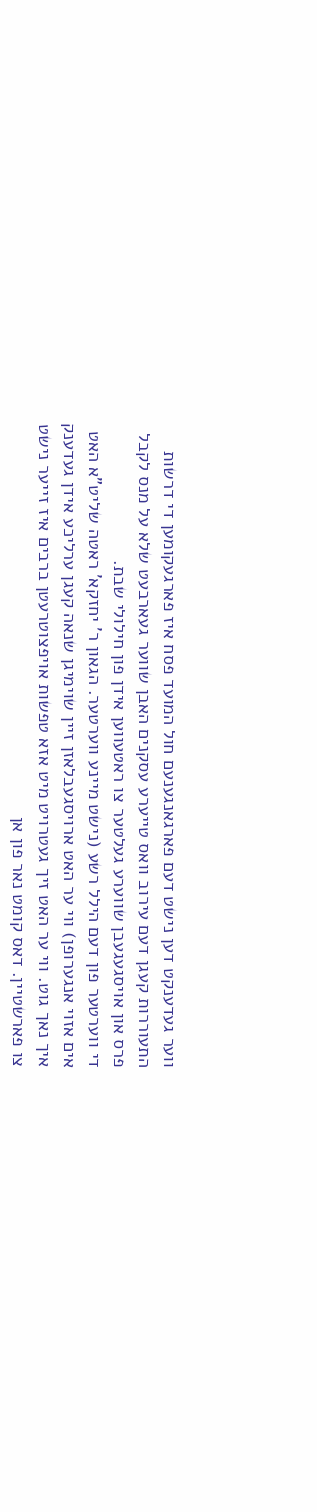ווער געדענקט דען נישט דעם פארגאנגענעם חול המועד פסח איז פארגעקומען די דרשות התעוררות קעגן דעם עירוב וואס טייערע עסקנים האבן שווער געארבעט שלא על מנס לקבל פרס און אויסגעגעבן שווערע געלטער צו ראטעווען אידן פון חילולי שבת.
די ווערטער פון דעם הילל רשע (נישט מיינע ווערטער. הגאון ר' יחזקא' ראטה שליט"א האט אים אזוי אנגערופן) ווי ער האט ארויסגעבלאזן זיין שוימיגן שנאה קעגן ערליכע אידן געדענק איך נאך גוט. ווי ער האט זיך געטרויט מיט אזא טפשות אויפצוטרעטן ברבים איז זייער נישט צו פארשטיין. דאס קומט נאר פון אן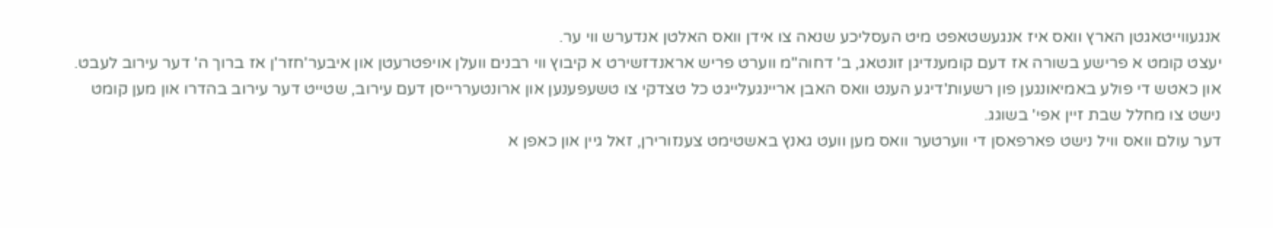אנגעווייטאגטן הארץ וואס איז אנגעשטאפט מיט העסליכע שנאה צו אידן וואס האלטן אנדערש ווי ער.
יעצט קומט א פרישע בשורה אז דעם קומענדיגן זונטאג, ב' דחוה"מ ווערט פריש אראנדזשירט א קיבוץ ווי רבנים וועלן אויפטרעטן און איבער'חזר'ן אז ברוך ה' דער עירוב לעבט. און כאטש די פולע באמיאונגען פון רשעות'דיגע הענט וואס האבן אריינגעלייגט כל טצדקי צו טשעפענען און ארונטעררייסן דעם עירוב, שטייט דער עירוב בהדרו און מען קומט נישט צו מחלל שבת זיין אפי' בשוגג.
דער עולם וואס וויל נישט פארפאסן די ווערטער וואס מען וועט גאנץ באשטימט צענזורירן, זאל גיין און כאפן א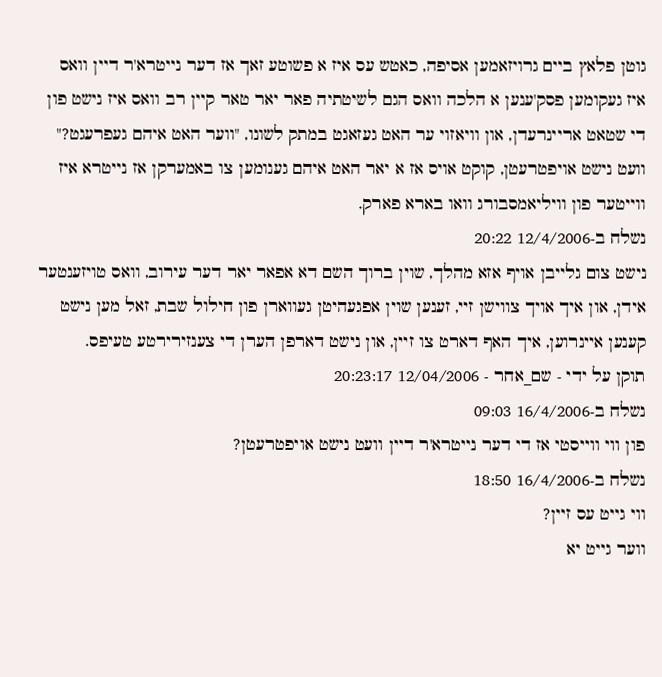גוטן פלאץ ביים גרויזאמען אסיפה, כאטש עס איז א פשוטע זאך אז דער נייטרא'ר דיין וואס איז געקומען פסק'ענען א הלכה וואס הגם לשיטתיה פאר יאר טאר קיין רב וואס איז נישט פון די שטאט אריינרעדן, און וויאזוי ער האט געזאגט במתק לשונו, "ווער האט איהם געפרעגט?" וועט נישט אויפטרעטן, קוקט אויס אז א יאר האט איהם גענומען צו באמערקן אז נייטרא איז ווייטער פון וויליאמסבורג וואו בארא פארק.
נשלח ב-12/4/2006 20:22
נישט צום גלייבן אויף אזא מהלך, שוין ברוך השם דא אפאר יאר דער עירוב, וואס טויזענטער אידן, און איך אויך צווישן זיי, זענען שוין אפגעהיטן געווארן פון חילול שבת, זאל מען נישט קענען איינרוען, איך האף דארט צו זיין, און נישט דארפן הערן די צענזירירטע טעיפס.
תוקן על ידי - שם_אחר - 12/04/2006 20:23:17
נשלח ב-16/4/2006 09:03
פון ווי ווייסטי אז די דער נייטרא'ר דיין וועט נישט אויפטרעטן?
נשלח ב-16/4/2006 18:50
ווי גייט עס זיין?
ווער גייט יא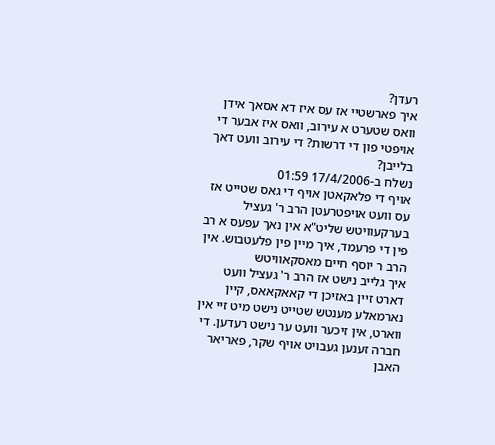רעדן?
איך פארשטיי אז עס איז דא אסאך אידן וואס שטערט א עירוב, וואס איז אבער די אויפטי פון די דרשות? די עירוב וועט דאך בלייבן?
נשלח ב-17/4/2006 01:59
אויף די פלאקאטן אויף די גאס שטייט אז עס וועט אויפטרעטן הרב ר' געציל בערקעוויטש שליט"א אין נאך עפעס א רב פין די פרעמד, איך מיין פין פלעטבוש. אין הרב ר יוסף חיים מאסקאוויטש
איך גלייב נישט אז הרב ר' געציל וועט דארט זיין באזיכן די קאאקאאס, קיין נארמאלע מענטש שטייט נישט מיט זיי אין ווארט, אין זיכער וועט ער נישט רעדען. די חברה זענען געבויט אויף שקר, פאריאר האבן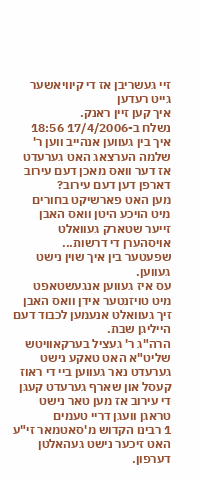זיי געשריבן אז די קיוויאשער גייט רעדען
איך קען זיין ראנק.
נשלח ב-17/4/2006 18:56
איך בין געווען אנהייב ווען ר' שלמה הערצאג האט גערעדט אז דער וואס מאכן דעם עירוב דארפן דען דעם עירוב?
מען האט פארשיקט בחורים מיט הויכע היטן וואס האבן זייער שטארק געוואלט אויסהערן די דרשות...
שפעטער בין איך שוין נישט געווען.
עס איז געווען אנגעשטאפט מיט טויזנטער אידן וואס האבן זיך געוואלט אנעמען לכבוד דעם הייליגן שבת.
הרה"ג ר' געציל בערקאוויטש שליט"א האט טאקע נישט גערעדט נאר געווען ביי די ראוז קעסל און שארף גערעדט קעגן די עירוב אז מען טאר נישט טראגן וועגן דריי טעמים
1 רבינו הקדוש מ'סאטמאר זי"ע האט זיכער נישט געהאלטן דערפון.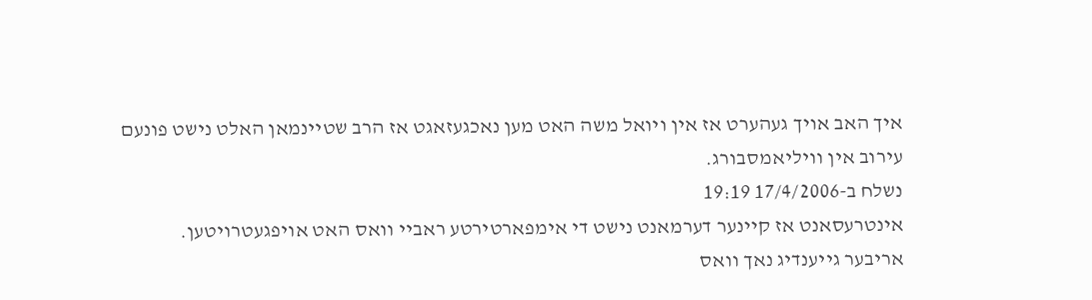איך האב אויך געהערט אז אין ויואל משה האט מען נאכגעזאגט אז הרב שטיינמאן האלט נישט פונעם עירוב אין וויליאמסבורג.
נשלח ב-17/4/2006 19:19
אינטרעסאנט אז קיינער דערמאנט נישט די אימפארטירטע ראביי וואס האט אויפגעטרויטען.
אריבער גייענדיג נאך וואס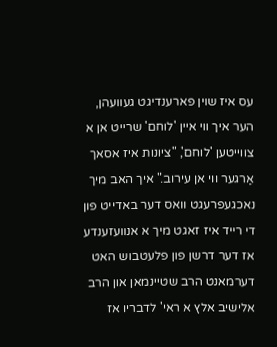עס איז שוין פארענדיגט געוועהן, הער איך ווי איין 'לוחם' שרייט אן א צווייטען 'לוחם', "ציונות איז אסאך אַרגער ווי אן עירוב." איך האב מיך נאכגעפרעגט וואס דער באדייט פון די רייד איז זאגט מיך א אנוועזענדע אז דער דרשן פון פלעטבוש האט דערמאנט הרב שטיינמאן און הרב אלישיב אלץ א ראי' לדבריו אז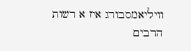וויליאמסבורג איז א רשות הרבים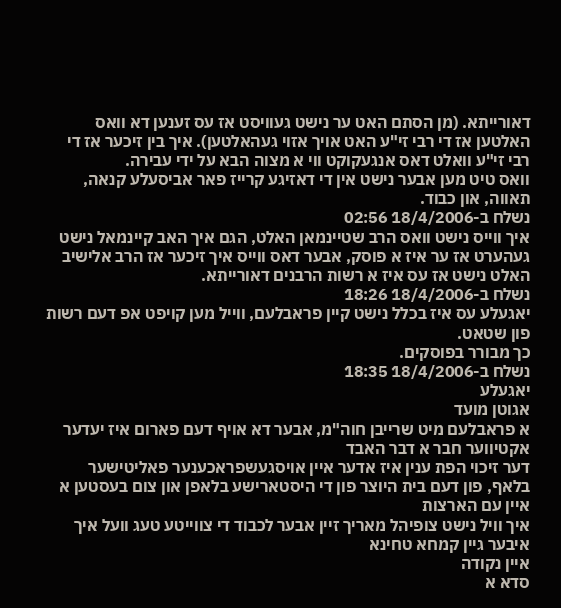דאורייתא. (מן הסתם האט ער נישט געוויסט אז עס זענען דא וואס האלטען אז די רבי זי"ע האט אויך אזוי געהאלטען). איך בין זיכער אז די רבי זי"ע וואלט דאס אנגעקוקט ווי א מצוה הבא על ידי עבירה.
וואס טיט מען אבער נישט אין די דאזיגע קרייז פאר אביסעלע קנאה, תאווה, און כבוד.
נשלח ב-18/4/2006 02:56
איך ווייס נישט וואס הרב שטיינמאן האלט, הגם איך האב קיינמאל נישט געהערט אז ער איז א פוסק, אבער דאס ווייס איך זיכער אז הרב אלישיב האלט נישט אז עס איז א רשות הרבנים דאורייתא.
נשלח ב-18/4/2006 18:26
יאגעלע עס איז בכלל נישט קיין פראבלעם, ווייל מען קויפט אפ דעם רשות פון שטאט.
כך מבורר בפוסקים.
נשלח ב-18/4/2006 18:35
יאגעלע
אגוטן מועד
א פראבלעם מיט שרייבן חוה"מ, אבער דא אויף דעם פארום איז יעדער אקטיווער חבר א דבר האבד
דער זיכוי הפת ענין איז אדער איין אויסגעשפראכענער פאליטישער בלאף, פון דעם בית היוצר פון די היסטארישע בלאפן און צום בעסטען א איין עם הארצות
איך וויל נישט צופיהל מאריך זיין אבער לכבוד די צווייטע טעג וועל איך איבער גיין קמחא טחינא
איין נקודה
סדא א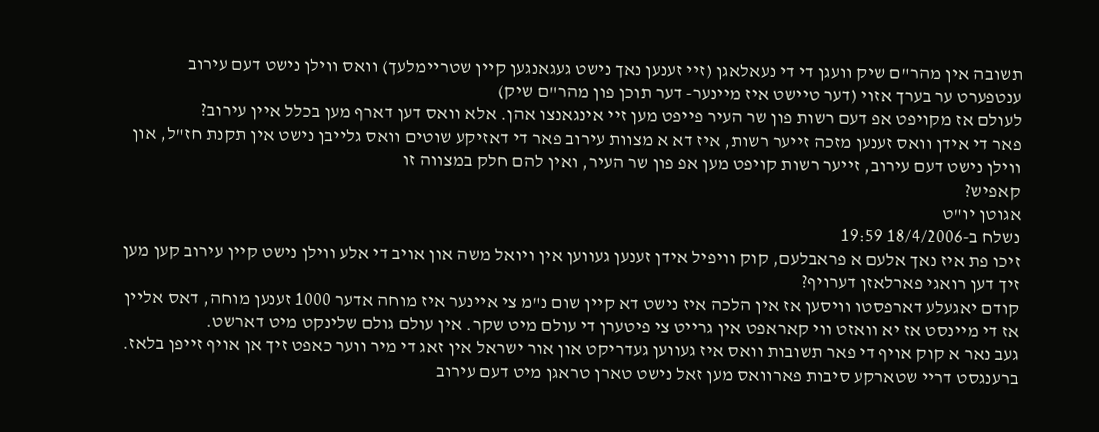תשובה אין מהר"ם שיק וועגן די די נעאלאגן (זיי זענען נאך נישט געגאנגען קיין שטריימלעך) וואס ווילן נישט דעם עירוב
ענטפערט ער בערך אזוי (דער טיישט איז מיינער- דער תוכן פון מהר"ם שיק)
לעולם אז מקויפט אפ דעם רשות פון שר העיר פייפט מען זיי אינגאנצו אהן. אלא וואס דען דארף מען בכלל איין עירוב?
פאר די אידן וואס זענען מזכה זייער רשות, איז דא א מצוות עירוב פאר די דאזיקע שוטים וואס גלייבן נישט אין תקנת חז"ל, און ווילן נישט דעם עירוב, זייער רשות קויפט מען אפ פון שר העיר, ואין להם חלק במצווה זו
קאפיש?
אגוטן יו"ט
נשלח ב-18/4/2006 19:59
זיכו פת איז נאך אלעם א פראבלעם, קוק וויפיל אידן זענען געווען אין ויואל משה און אויב די אלע ווילן נישט קיין עירוב קען מען זיך דען רואגי פארלאזן דערויף?
קודם יאגעלע דארפסטו וויסען אז אין הלכה איז נישט דא קיין שום נ"מ צי איינער איז מוחה אדער 1000 זענען מוחה, דאס אליין אז די מיינסט אז יא וואזט ווי קאראפט אין גרייט צי פיטערן די עולם מיט שקר. אין עולם גולם שלינקט מיט דארשט.
געב נאר א קוק אויף די פאר תשובות וואס איז געווען געדריקט און אור ישראל אין זאג די מיר ווער כאפט זיך אן אויף זייפן בלאז.
ברענגסט דריי שטארקע סיבות פארוואס מען זאל נישט טארן טראגן מיט דעם עירוב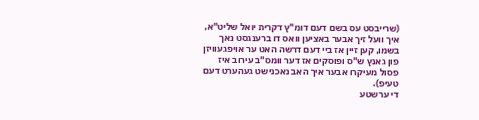(שרייבסט עס בשם דעם דומ"ץ דקרית יואל שליט"א, איך וועל זיך אבער באציען וואס דו ברענגסט נאך בשמו, קען זיין אז ביי דעם דרשה האט ער אויפגעוויזן פון גאנץ ש"ס ופוסקים אז דער וומס"ב עירוב איז פסול מעיקרו אבער איך האב נאכנישט געהערט דעם טעיפ).
די ערשטע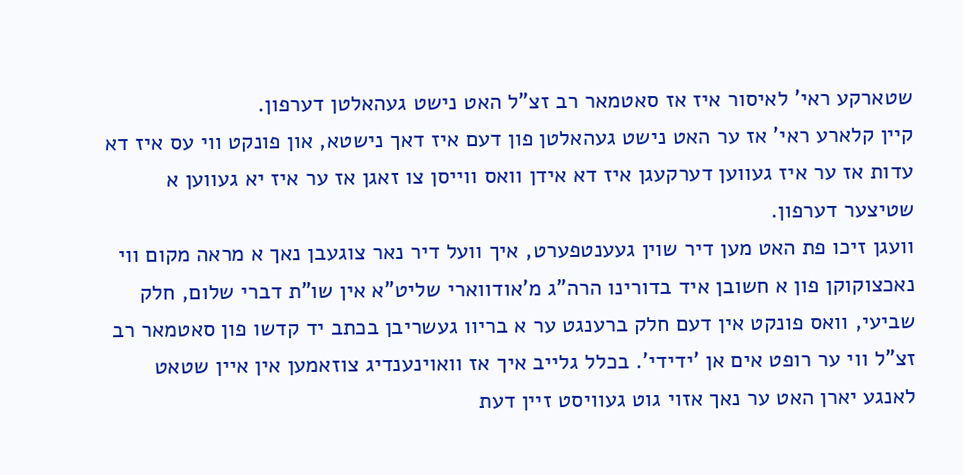שטארקע ראי' לאיסור איז אז סאטמאר רב זצ"ל האט נישט געהאלטן דערפון.
קיין קלארע ראי' אז ער האט נישט געהאלטן פון דעם איז דאך נישטא, און פונקט ווי עס איז דא עדות אז ער איז געווען דערקעגן איז דא אידן וואס ווייסן צו זאגן אז ער איז יא געווען א שטיצער דערפון.
וועגן זיכו פת האט מען דיר שוין געענטפערט, איך וועל דיר נאר צוגעבן נאך א מראה מקום ווי נאכצוקוקן פון א חשובן איד בדורינו הרה"ג מ'אודווארי שליט"א אין שו"ת דברי שלום, חלק שביעי, וואס פונקט אין דעם חלק ברענגט ער א בריוו געשריבן בכתב יד קדשו פון סאטמאר רב זצ"ל ווי ער רופט אים אן 'ידידי'. בכלל גלייב איך אז וואוינענדיג צוזאמען אין איין שטאט לאנגע יארן האט ער נאך אזוי גוט געוויסט זיין דעת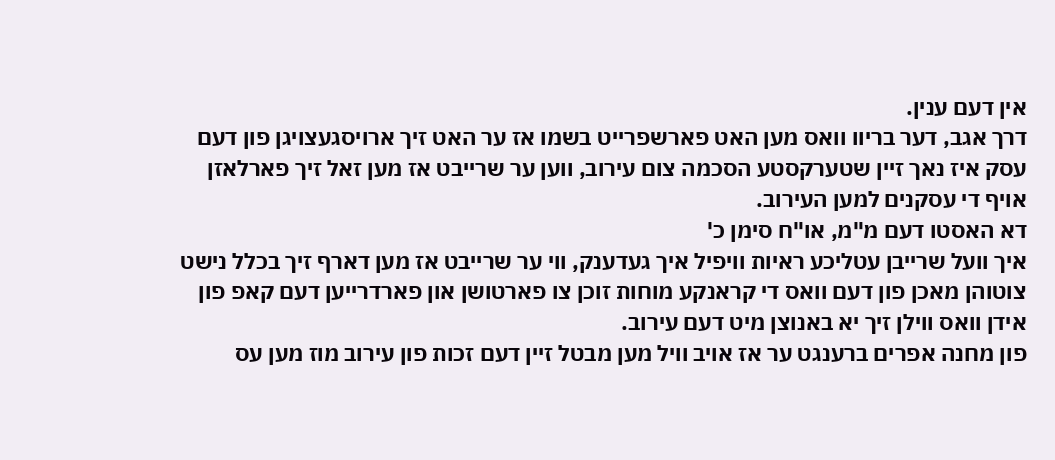אין דעם ענין.
דרך אגב, דער בריוו וואס מען האט פארשפרייט בשמו אז ער האט זיך ארויסגעצויגן פון דעם עסק איז נאך זיין שטערקסטע הסכמה צום עירוב, ווען ער שרייבט אז מען זאל זיך פארלאזן אויף די עסקנים למען העירוב.
דא האסטו דעם מ"מ, או"ח סימן כ'
איך וועל שרייבן עטליכע ראיות וויפיל איך געדענק, ווי ער שרייבט אז מען דארף זיך בכלל נישט צוטוהן מאכן פון דעם וואס די קראנקע מוחות זוכן צו פארטושן און פארדרייען דעם קאפ פון אידן וואס ווילן זיך יא באנוצן מיט דעם עירוב.
פון מחנה אפרים ברענגט ער אז אויב וויל מען מבטל זיין דעם זכות פון עירוב מוז מען עס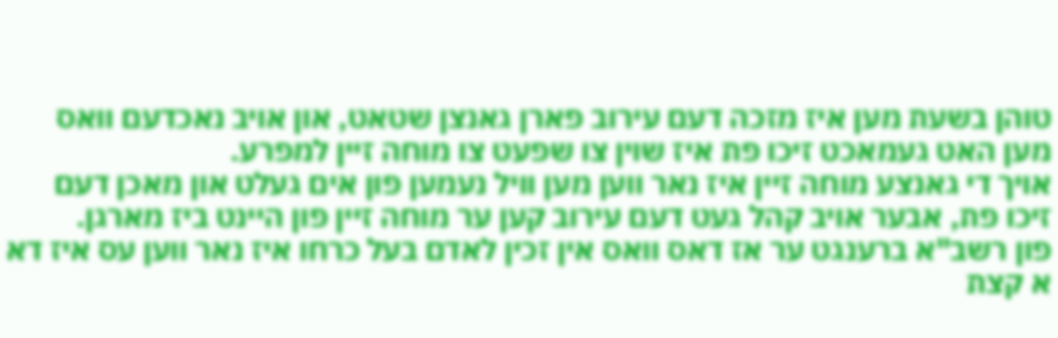טוהן בשעת מען איז מזכה דעם עירוב פארן גאנצן שטאט, און אויב נאכדעם וואס מען האט געמאכט זיכו פת איז שוין צו שפעט צו מוחה זיין למפרע.
אויך די גאנצע מוחה זיין איז נאר ווען מען וויל נעמען פון אים געלט און מאכן דעם זיכו פת, אבער אויב קהל געט דעם עירוב קען ער מוחה זיין פון היינט ביז מארגן.
פון רשב"א ברענגט ער אז דאס וואס אין זכין לאדם בעל כרחו איז נאר ווען עס איז דא א קצת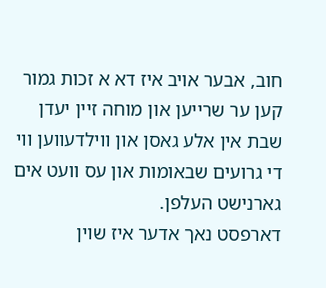חוב, אבער אויב איז דא א זכות גמור קען ער שרייען און מוחה זיין יעדן שבת אין אלע גאסן און ווילדעווען ווי די גרועים שבאומות און עס וועט אים גארנישט העלפן.
דארפסט נאך אדער איז שוין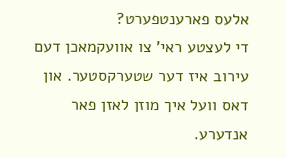אלעס פארענטפערט?
די לעצטע ראי' צו אוועקמאכן דעם עירוב איז דער שטערקסטער. און דאס וועל איך מוזן לאזן פאר אנדערע.